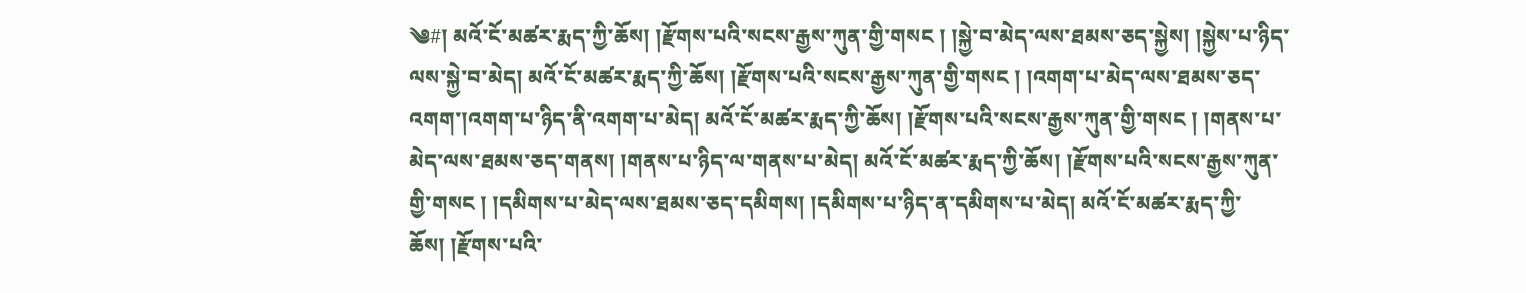༄#། མའོ་ངོ་མཚར་རྨད་ཀྱི་ཆོས། །རྫོགས་པའི་སངས་རྒྱས་ཀུན་གྱི་གསང ། །སྐྱེ་བ་མེད་ལས་ཐམས་ཅད་སྐྱེས། །སྐྱེས་པ་ཉིད་ལས་སྐྱེ་བ་མེད། མའོ་ངོ་མཚར་རྨད་ཀྱི་ཆོས། །རྫོགས་པའི་སངས་རྒྱས་ཀུན་གྱི་གསང ། །འགག་པ་མེད་ལས་ཐམས་ཅད་འགག་།འགག་པ་ཉིད་ནི་འགག་པ་མེད། མའོ་ངོ་མཚར་རྨད་ཀྱི་ཆོས། །རྫོགས་པའི་སངས་རྒྱས་ཀུན་གྱི་གསང ། །གནས་པ་མེད་ལས་ཐམས་ཅད་གནས། །གནས་པ་ཉིད་ལ་གནས་པ་མེད། མའོ་ངོ་མཚར་རྨད་ཀྱི་ཆོས། །རྫོགས་པའི་སངས་རྒྱས་ཀུན་གྱི་གསང ། །དམིགས་པ་མེད་ལས་ཐམས་ཅད་དམིགས། །དམིགས་པ་ཉིད་ན་དམིགས་པ་མེད། མའོ་ངོ་མཚར་རྨད་ཀྱི་ཆོས། །རྫོགས་པའི་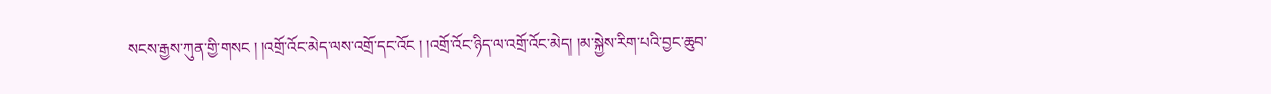སངས་རྒྱས་ཀུན་གྱི་གསང ། །འགྲོ་འོང་མེད་ལས་འགྲོ་དང་འོང ། །འགྲོ་འོང་ཉིད་ལ་འགྲོ་འོང་མེད། །མ་སྐྱེས་རིག་པའི་བྱང་ཆུབ་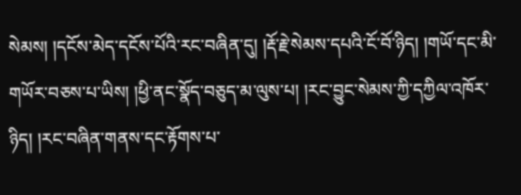སེམས། །དངོས་མེད་དངོས་པོའི་རང་བཞིན་དུ། །རྡོ་རྗེ་སེམས་དཔའི་ངོ་བོ་ཉིད། །གཡོ་དང་མི་གཡོར་བཅས་པ་ཡིས། །ཕྱི་ནང་སྣོད་བཅུད་མ་ལུས་པ། །རང་བྱུང་སེམས་ཀྱི་དཀྱིལ་འཁོར་ཉིད། །རང་བཞིན་གནས་དང་རྟོགས་པ་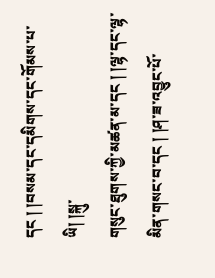དང ། །བསམ་དང་དམིགས་དང་གོམས་པ་ཡི། །སྐུ་
གསུང་ཐུགས་ཀྱི་མཚན་མ་དང ། །ལྷ་དང་ལྷ་མིན་གསང་བ་དང ། །ཤ་ཟ་འབྱུང་པོ་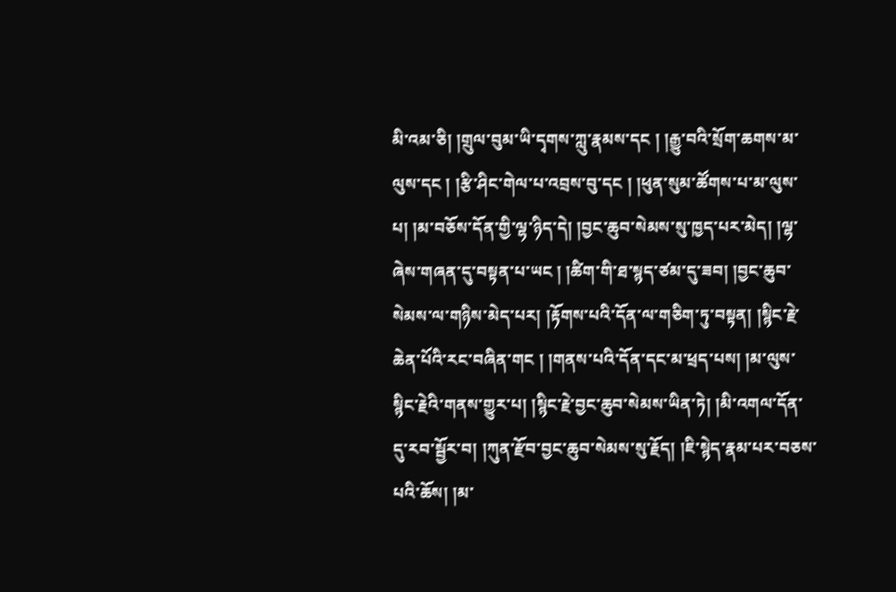མི་འམ་ཅི། །གྲུལ་བུམ་ཡི་དྭགས་ཀླུ་རྣམས་དང ། །རྒྱུ་བའི་སྲོག་ཆགས་མ་ལུས་དང ། །རྩི་ཤིང་གེལ་པ་འབྲས་བུ་དང ། །ཕུན་སུམ་ཚོགས་པ་མ་ལུས་པ། །མ་བཅོས་དོན་གྱི་ལྷ་ཉིད་དེ། །བྱང་ཆུབ་སེམས་སུ་ཁྱད་པར་མེད། །ལྷ་ཞེས་གཞན་དུ་བསྟན་པ་ཡང ། །ཚིག་གི་ཐ་སྙད་ཙམ་དུ་ཟབ། །བྱང་ཆུབ་སེམས་ལ་གཉིས་མེད་པར། །རྟོགས་པའི་དོན་ལ་གཅིག་ཏུ་བསྟན། །སྙིང་རྗེ་ཆེན་པོའི་རང་བཞིན་གང ། །གནས་པའི་དོན་དང་མ་ཕྲད་པས། །མ་ལུས་སྙིང་རྗེའི་གནས་གྱུར་པ། །སྙིང་རྗེ་བྱང་ཆུབ་སེམས་ཡིན་ཏེ། །མི་འགལ་དོན་དུ་རབ་སྦྱོར་བ། །ཀུན་རྫོབ་བྱང་ཆུབ་སེམས་སུ་རྗོད། །ཇི་སྙེད་རྣམ་པར་བཅས་པའི་ཆོས། །མ་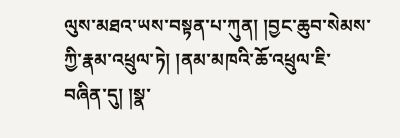ལུས་མཐའ་ཡས་བསྟན་པ་ཀུན། །བྱང་ཆུབ་སེམས་ཀྱི་རྣམ་འཕྲུལ་ཏེ། །ནམ་མཁའི་ཆོ་འཕྲུལ་ཇི་བཞིན་དུ། །སྣ་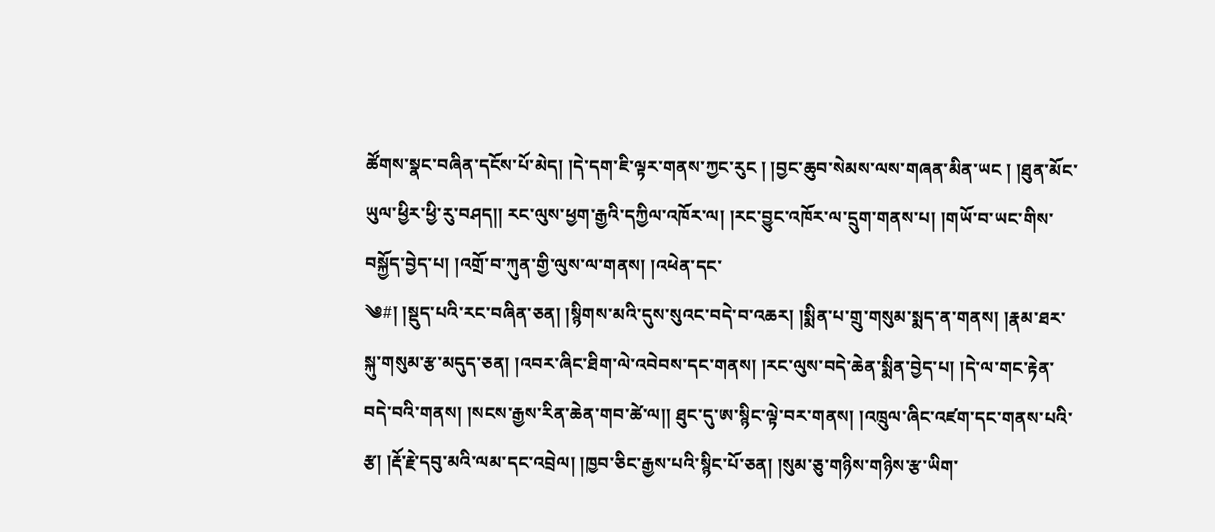ཚོགས་སྣང་བཞིན་དངོས་པོ་མེད། །དེ་དག་ཇི་ལྟར་གནས་ཀྱང་རུང ། །བྱང་ཆུབ་སེམས་ལས་གཞན་མིན་ཡང ། །ཐུན་མོང་ཡུལ་ཕྱིར་ཕྱི་རུ་བཤད།། རང་ལུས་ཕྱག་རྒྱའི་དཀྱིལ་འཁོར་ལ། །རང་བྱུང་འཁོར་ལ་དྲུག་གནས་པ། །གཡོ་བ་ཡང་གིས་བསྐྱོད་བྱེད་པ། །འགྲོ་བ་ཀུན་གྱི་ལུས་ལ་གནས། །འཕེན་དང་
༄#། །སྡུད་པའི་རང་བཞིན་ཅན། །སྙིགས་མའི་དུས་སུའང་བདེ་བ་འཆར། །སྨིན་པ་གྲུ་གསུམ་སྨད་ན་གནས། །རྣམ་ཐར་སྐུ་གསུམ་རྩ་མདུད་ཅན། །འབར་ཞིང་ཐིག་ལེ་འབེབས་དང་གནས། །རང་ལུས་བདེ་ཆེན་སྨིན་བྱེད་པ། །དེ་ལ་གང་རྟེན་བདེ་བའི་གནས། །སངས་རྒྱས་རིན་ཆེན་གབ་ཚེ་ལ།། ཐུང་དུ་ཨ་སྙིང་ལྟེ་བར་གནས། །འཁྲུལ་ཞིང་འཛག་དང་གནས་པའི་རྩ། །རྡོ་རྗེ་དབུ་མའི་ལམ་དང་འབྲེལ། །ཁྱབ་ཅིང་རྒྱས་པའི་སྙིང་པོ་ཅན། །སུམ་ཅུ་གཉིས་གཉིས་རྩ་ཡིག་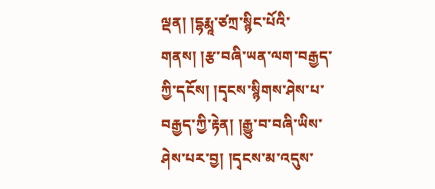ལྡན། །དྷརྨཱ་ཙཀྲ་སྙིང་པོའི་གནས། །རྩ་བཞི་ཡན་ལག་བརྒྱད་ཀྱི་དངོས། །དྭངས་སྙིགས་ཤེས་པ་བརྒྱད་ཀྱི་རྟེན། །རྒྱུ་བ་བཞི་ཡིས་ཤེས་པར་བྱ། །དྭངས་མ་འདུས་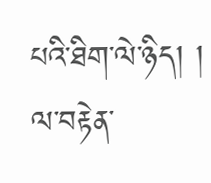པའི་ཐིག་ལེ་ཉིད། ། ལ་བརྟེན་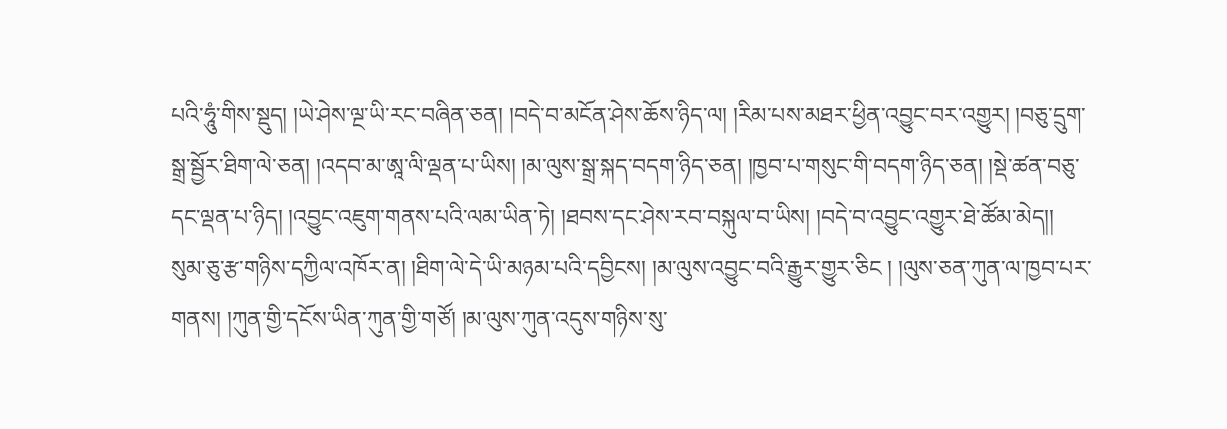པའི་ཧཱུཾ་གིས་སྡུད། །ཡེ་ཤེས་ལྔ་ཡི་རང་བཞིན་ཅན། །བདེ་བ་མངོན་ཤེས་ཆོས་ཉིད་ལ། །རིམ་པས་མཐར་ཕྱིན་འབྱུང་བར་འགྱུར། །བཅུ་དྲུག་སྒྲ་སྦྱོར་ཐིག་ལེ་ཅན། །འདབ་མ་ཨཱ་ལི་ལྡན་པ་ཡིས། །མ་ལུས་སྒྲ་སྐད་བདག་ཉིད་ཅན། །ཁྱབ་པ་གསུང་གི་བདག་ཉིད་ཅན། །སྡེ་ཚན་བཅུ་དང་ལྡན་པ་ཉིད། །འབྱུང་འཇུག་གནས་པའི་ལམ་ཡིན་ཏེ། །ཐབས་དང་ཤེས་རབ་བསྐུལ་བ་ཡིས། །བདེ་བ་འབྱུང་འགྱུར་ཐེ་ཚོམ་མེད།།
སུམ་ཅུ་རྩ་གཉིས་དཀྱིལ་འཁོར་ན། །ཐིག་ལེ་དེ་ཡི་མཉམ་པའི་དབྱིངས། །མ་ལུས་འབྱུང་བའི་རྒྱུར་གྱུར་ཅིང ། །ལུས་ཅན་ཀུན་ལ་ཁྱབ་པར་གནས། །ཀུན་གྱི་དངོས་ཡིན་ཀུན་གྱི་གཙོ། །མ་ལུས་ཀུན་འདུས་གཉིས་སུ་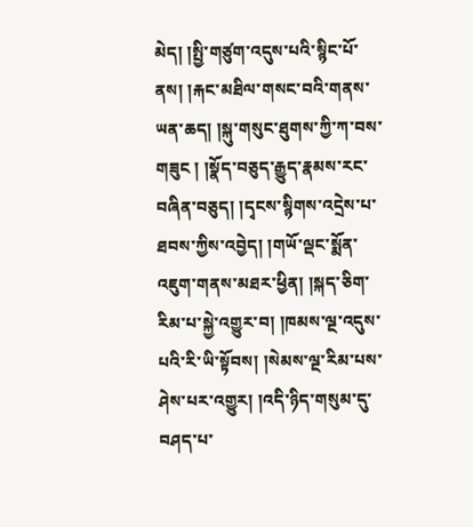མེད། །སྤྱི་གཙུག་འདུས་པའི་སྙིང་པོ་ནས། །རྐང་མཐིལ་གསང་བའི་གནས་ཡན་ཆད། །སྐུ་གསུང་ཐུགས་ཀྱི་ཀ་བས་གཟུང ། །སྣོད་བཅུད་རྒྱུད་རྣམས་རང་བཞིན་བཅུད། །དྭངས་སྙིགས་འདྲེས་པ་ཐབས་ཀྱིས་འབྱེད། །གཡོ་ལྡང་སྨོན་འཇུག་གནས་མཐར་ཕྱིན། །སྐད་ཅིག་རིམ་པ་སྐྱེ་འགྱུར་བ། །ཁམས་ལྔ་འདུས་པའི་རི་ཡི་སྟོབས། །སེམས་ལྔ་རིམ་པས་ཤེས་པར་འགྱུར། །འདི་ཉིད་གསུམ་དུ་བཤད་པ་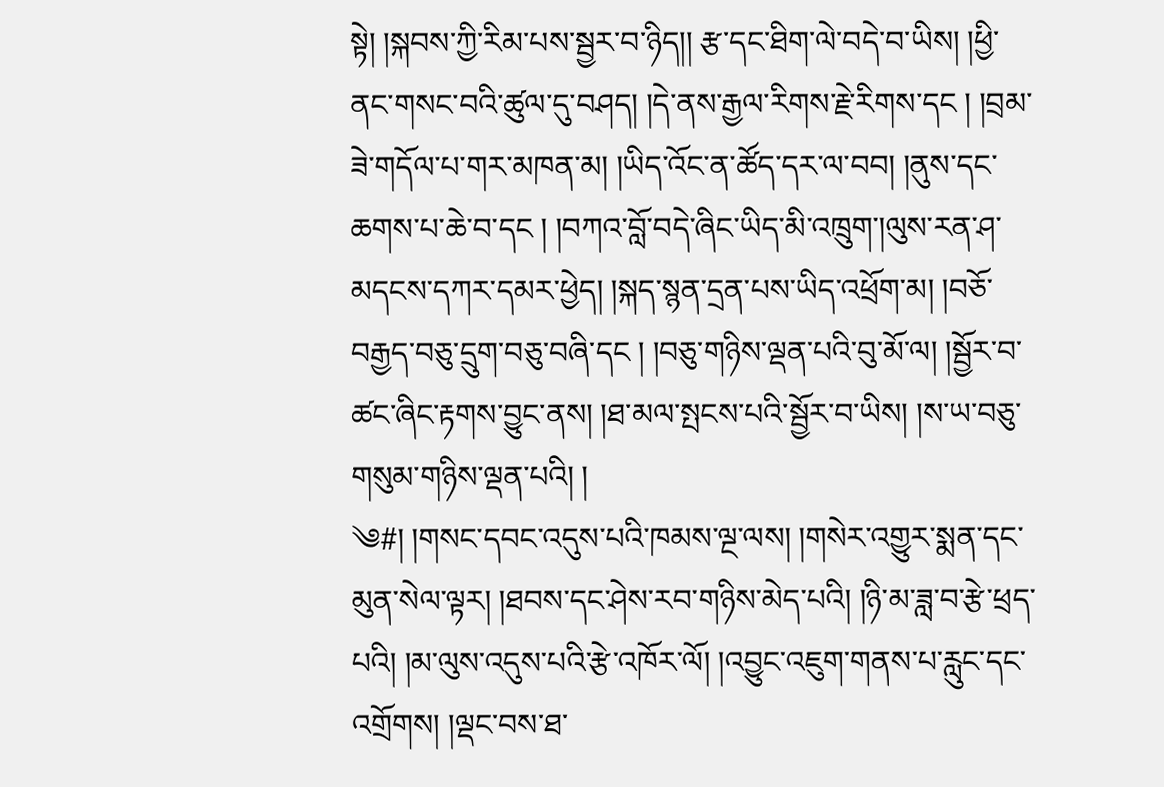སྟེ། །སྐབས་ཀྱི་རིམ་པས་སྦྱར་བ་ཉིད།། རྩ་དང་ཐིག་ལེ་བདེ་བ་ཡིས། །ཕྱི་ནང་གསང་བའི་ཚུལ་དུ་བཤད། །དེ་ནས་རྒྱལ་རིགས་རྗེ་རིགས་དང ། །བྲམ་ཟེ་གདོལ་པ་གར་མཁན་མ། །ཡིད་འོང་ན་ཚོད་དར་ལ་བབ། །ནུས་དང་ཆགས་པ་ཆེ་བ་དང ། །བཀའ་བློ་བདེ་ཞིང་ཡིད་མི་འཁྲུག་།ལུས་རན་ཤ་མདངས་དཀར་དམར་ཕྱེད། །སྐད་སྙན་དྲན་པས་ཡིད་འཕྲོག་མ། །བཅོ་བརྒྱད་བཅུ་དྲུག་བཅུ་བཞི་དང ། །བཅུ་གཉིས་ལྡན་པའི་བུ་མོ་ལ། །སྦྱོར་བ་ཚང་ཞིང་རྟགས་བྱུང་ནས། །ཐ་མལ་སྤངས་པའི་སྦྱོར་བ་ཡིས། །ས་ཡ་བཅུ་གསུམ་གཉིས་ལྡན་པའི། །
༄#། །གསང་དབང་འདུས་པའི་ཁམས་ལྔ་ལས། །གསེར་འགྱུར་སྨན་དང་མུན་སེལ་ལྟར། །ཐབས་དང་ཤེས་རབ་གཉིས་མེད་པའི། །ཉི་མ་ཟླ་བ་རྩེ་ཕྲད་པའི། །མ་ལུས་འདུས་པའི་རྩེ་འཁོར་ལོ། །འབྱུང་འཇུག་གནས་པ་རླུང་དང་འགྲོགས། །ལྡང་བས་ཐ་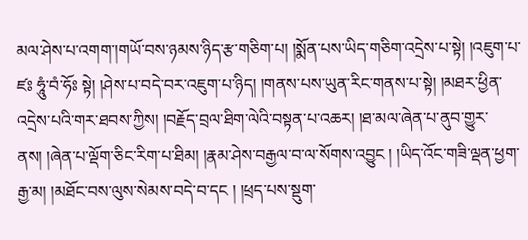མལ་ཤེས་པ་འགག་།གཡོ་བས་ཉམས་ཉིད་རྩ་གཅིག་པ། །སྨོན་པས་ཡིད་གཅིག་འདྲེས་པ་སྟེ། །འཇུག་པ་ཛཿ ཧཱུཾ་བཾ་ཧོཿ སྟེ། །ཤེས་པ་བདེ་བར་འཇུག་པ་ཉིད། །གནས་པས་ཡུན་རིང་གནས་པ་སྟེ། །མཐར་ཕྱིན་འདྲེས་པའི་གར་ཐབས་ཀྱིས། །བརྗོད་བྲལ་ཐིག་ལེའི་བསྟན་པ་འཆར། །ཐ་མལ་ཞེན་པ་ནུབ་གྱུར་ནས། །ཞེན་པ་ལྡོག་ཅིང་རིག་པ་ཐིམ། །རྣམ་ཤེས་བརྒྱལ་བ་ལ་སོགས་འབྱུང ། །ཡིད་འོང་གཟི་ལྡན་ཕྱག་རྒྱ་མ། །མཐོང་བས་ལུས་སེམས་བདེ་བ་དང ། །ཕྲད་པས་སྡུག་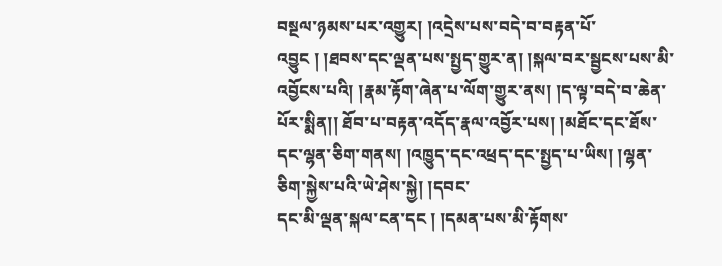བསྔལ་ཉམས་པར་འགྱུར། །འདྲེས་པས་བདེ་བ་བརྟན་པོ་འབྱུང ། །ཐབས་དང་ལྡན་པས་སྤྱད་གྱུར་ན། །སྐལ་བར་སྦྱངས་པས་མི་འབྱོངས་པའི། །རྣམ་རྟོག་ཞེན་པ་ལོག་གྱུར་ནས། །ད་ལྟ་བདེ་བ་ཆེན་པོར་སྨིན།། ཐོབ་པ་བརྟན་འདོད་རྣལ་འབྱོར་པས། །མཐོང་དང་ཐོས་དང་ལྷན་ཅིག་གནས། །འཁྱུད་དང་འཕྲད་དང་སྤྱད་པ་ཡིས། །ལྷན་ཅིག་སྐྱེས་པའི་ཡེ་ཤེས་སྐྱེ། །དབང་
དང་མི་ལྡན་སྐལ་ངན་དང ། །དམན་པས་མི་རྟོགས་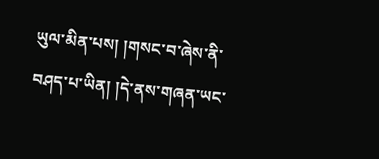ཡུལ་མིན་པས། །གསང་བ་ཞེས་ནི་བཤད་པ་ཡིན། །དེ་ནས་གཞན་ཡང་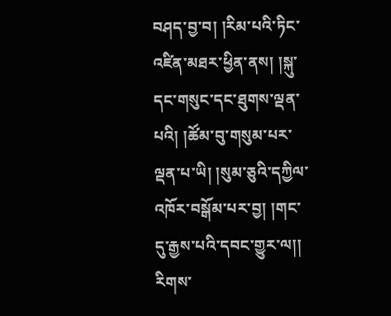བཤད་བྱ་བ། །རིམ་པའི་ཏིང་འཛིན་མཐར་ཕྱིན་ནས། །སྐུ་དང་གསུང་དང་ཐུགས་ལྡན་པའི། །ཚོམ་བུ་གསུམ་པར་ལྡན་པ་ཡི། །སུམ་ཅུའི་དཀྱིལ་འཁོར་བསྒོམ་པར་བྱ། །གང་དུ་རྒྱས་པའི་དབང་གྱུར་ལ།། རིགས་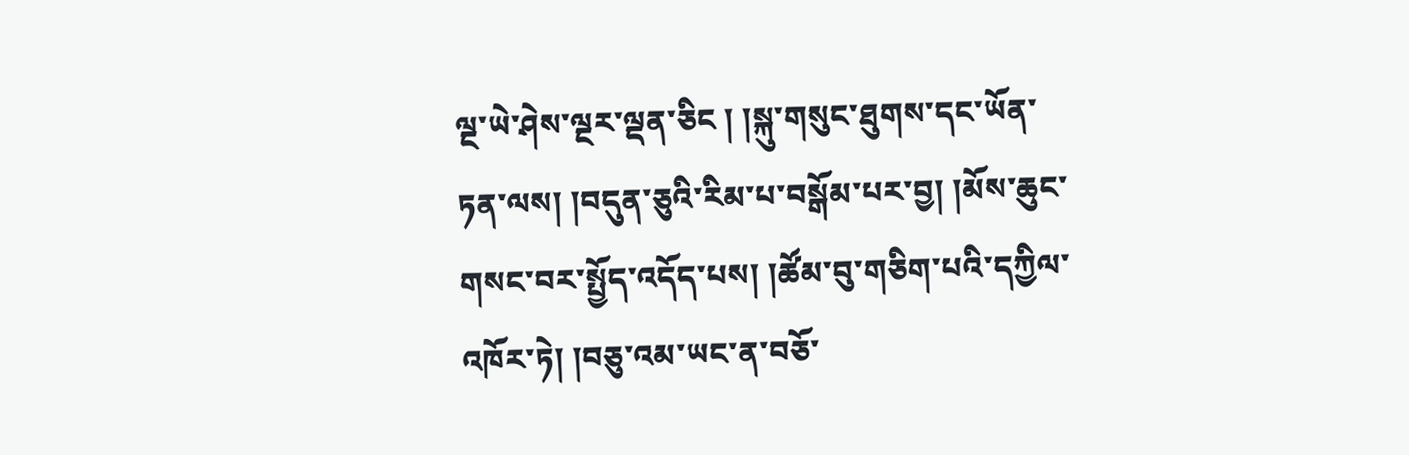ལྔ་ཡེ་ཤེས་ལྔར་ལྡན་ཅིང ། །སྐུ་གསུང་ཐུགས་དང་ཡོན་ཏན་ལས། །བདུན་ཅུའི་རིམ་པ་བསྒོམ་པར་བྱ། །མོས་ཆུང་གསང་བར་སྤྱོད་འདོད་པས། །ཚོམ་བུ་གཅིག་པའི་དཀྱིལ་འཁོར་ཏེ། །བཅུ་འམ་ཡང་ན་བཅོ་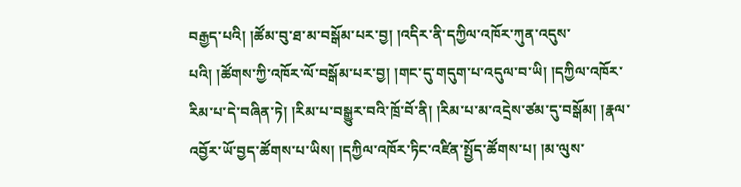བརྒྱད་པའི། །ཚོམ་བུ་ཐ་མ་བསྒོམ་པར་བྱ། །འདིར་ནི་དཀྱིལ་འཁོར་ཀུན་འདུས་པའི། །ཚོགས་ཀྱི་འཁོར་ལོ་བསྒོམ་པར་བྱ། །གང་དུ་གདུག་པ་འདུལ་བ་ཡི། །དཀྱིལ་འཁོར་རིམ་པ་དེ་བཞིན་ཏེ། །རིམ་པ་བསྒྱུར་བའི་ཁྲོ་བོ་ནི། །རིམ་པ་མ་འདྲེས་ཙམ་དུ་བསྒོམ། །རྣལ་འབྱོར་ཡོ་བྱད་ཚོགས་པ་ཡིས། །དཀྱིལ་འཁོར་ཏིང་འཛིན་སྤྱོད་ཚོགས་པ། །མ་ལུས་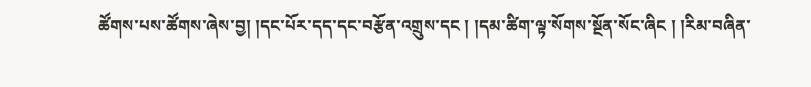ཚོགས་པས་ཚོགས་ཞེས་བྱ། །དང་པོར་དད་དང་བརྩོན་འགྲུས་དང ། །དམ་ཚིག་ལྟ་སོགས་སྔོན་སོང་ཞིང ། །རིམ་བཞིན་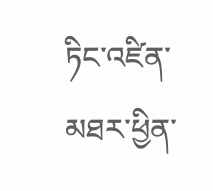ཏིང་འཛིན་མཐར་ཕྱིན་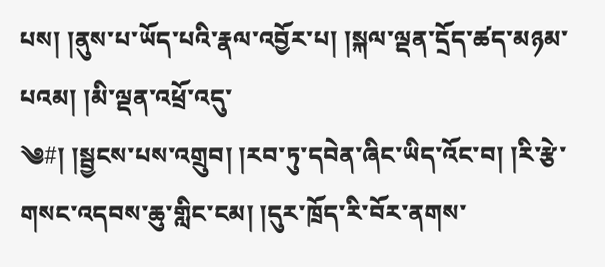པས། །ནུས་པ་ཡོད་པའི་རྣལ་འབྱོར་པ། །སྐལ་ལྡན་དྲོད་ཚད་མཉམ་པའམ། །མི་ལྡན་འཕྲོ་འདུ་
༄#། །སྦྱངས་པས་འགྲུབ། །རབ་ཏུ་དབེན་ཞིང་ཡིད་འོང་བ། །རི་རྩེ་གསང་འདབས་ཆུ་གླིང་ངམ། །དུར་ཁྲོད་རི་བོར་ནགས་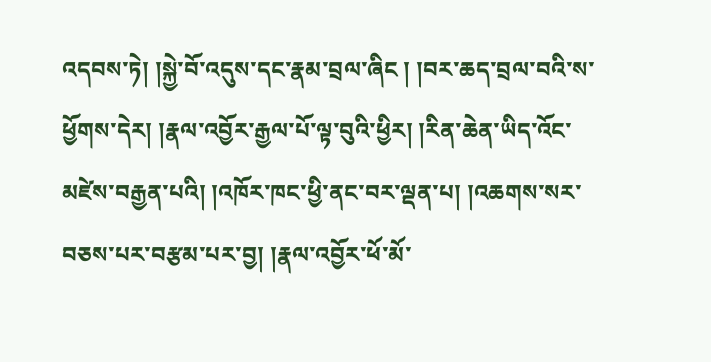འདབས་ཏེ། །སྐྱེ་བོ་འདུས་དང་རྣམ་བྲལ་ཞིང ། །བར་ཆད་བྲལ་བའི་ས་ཕྱོགས་དེར། །རྣལ་འབྱོར་རྒྱལ་པོ་ལྟ་བུའི་ཕྱིར། །རིན་ཆེན་ཡིད་འོང་མཛེས་བརྒྱན་པའི། །འཁོར་ཁང་ཕྱི་ནང་བར་ལྡན་པ། །འཆགས་སར་བཅས་པར་བརྩམ་པར་བྱ། །རྣལ་འབྱོར་ཕོ་མོ་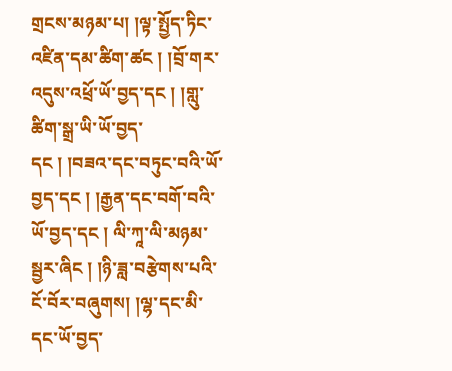གྲངས་མཉམ་པ། །ལྟ་སྤྱོད་ཏིང་འཛིན་དམ་ཚིག་ཚང ། །བྲོ་གར་འདུས་འཕྲོ་ཡོ་བྱད་དང ། །གླུ་ཚིག་སྒྲ་ཡི་ཡོ་བྱད་དང ། །བཟའ་དང་བཏུང་བའི་ཡོ་བྱད་དང ། །རྒྱན་དང་བགོ་བའི་ཡོ་བྱད་དང ། ལི་ཀཱ་ལི་མཉམ་སྦྱར་ཞིང ། །ཉི་ཟླ་བརྩེགས་པའི་ངོ་བོར་བཞུགས། །ལྷ་དང་མི་དང་ཡོ་བྱད་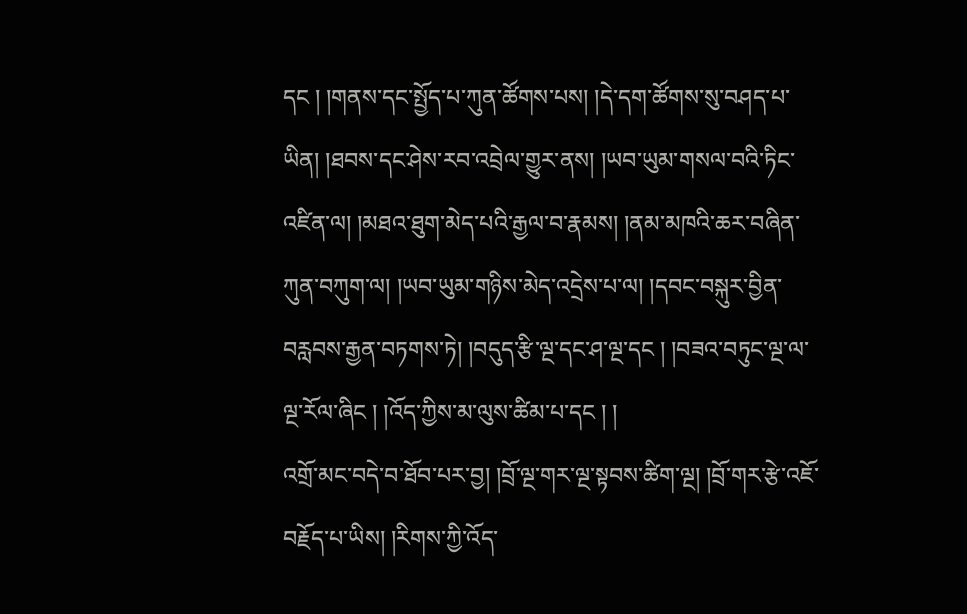དང ། །གནས་དང་སྤྱོད་པ་ཀུན་ཚོགས་པས། །དེ་དག་ཚོགས་སུ་བཤད་པ་ཡིན། །ཐབས་དང་ཤེས་རབ་འབྲེལ་གྱུར་ནས། །ཡབ་ཡུམ་གསལ་བའི་ཏིང་འཛིན་ལ། །མཐའ་ཐུག་མེད་པའི་རྒྱལ་བ་རྣམས། །ནམ་མཁའི་ཆར་བཞིན་ཀུན་བཀུག་ལ། །ཡབ་ཡུམ་གཉིས་མེད་འདྲེས་པ་ལ། །དབང་བསྐུར་བྱིན་བརླབས་རྒྱན་བཏགས་ཏེ། །བདུད་རྩི་ལྔ་དང་ཤ་ལྔ་དང ། །བཟའ་བཏུང་ལྔ་ལ་ལྔ་རོལ་ཞིང ། །འོད་ཀྱིས་མ་ལུས་ཚིམ་པ་དང ། །
འགྲོ་མང་བདེ་བ་ཐོབ་པར་བྱ། །བྲོ་ལྔ་གར་ལྔ་སྟབས་ཚིག་ལྔ། །བྲོ་གར་རྩེ་འཇོ་བརྗོད་པ་ཡིས། །རིགས་ཀྱི་འོད་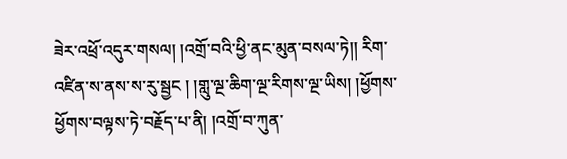ཟེར་འཕྲོ་འདུར་གསལ། །འགྲོ་བའི་ཕྱི་ནང་མུན་བསལ་ཏེ།། རིག་འཛིན་ས་ནས་ས་རུ་སྦྱང ། །གླུ་ལྔ་ཆིག་ལྔ་རིགས་ལྔ་ཡིས། །ཕྱོགས་ཕྱོགས་བལྟས་ཏེ་བརྗོད་པ་ནི། །འགྲོ་བ་ཀུན་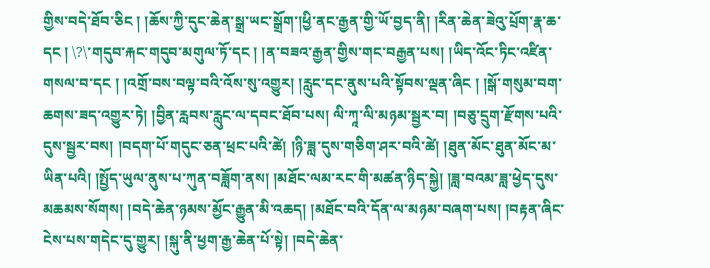གྱིས་བདེ་ཐོབ་ཅིང ། །ཆོས་ཀྱི་དུང་ཆེན་སྒྲ་ཡང་སྒྲོག་།ཕྱི་ནང་རྒྱན་གྱི་ཡོ་བྱད་ནི། །རིན་ཆེན་ཟེའུ་པྲོག་རྣ་ཆ་དང ། \?\་གདུབ་རྐང་གདུབ་མགུལ་ཏོ་དང ། །ན་བཟའ་རྒྱན་གྱིས་གང་བརྒྱན་པས། །ཡིད་འོང་ཏིང་འཛིན་གསལ་བ་དང ། །འགྲོ་བས་བལྟ་བའི་འོས་སུ་འགྱུར། །རླུང་དང་ནུས་པའི་སྟོབས་ལྡན་ཞིང ། །སྒོ་གསུམ་བག་ཆགས་ཟད་འགྱུར་ཏེ། །བྱིན་རླབས་རླུང་ལ་དབང་ཐོབ་པས། ལི་ཀཱ་ལི་མཉམ་སྦྱར་བ། །བཅུ་དྲུག་རྫོགས་པའི་དུས་སྦྱར་བས། །བདག་པོ་གདུང་ཅན་ཕྲང་པའི་ཚེ། །ཉི་ཟླ་དུས་གཅིག་ཤར་བའི་ཚེ། །ཐུན་མོང་ཐུན་མོང་མ་ཡིན་པའི། །སྤྱོད་ཡུལ་ནུས་པ་ཀུན་བཟློག་ནས། །མཐོང་ལམ་རང་གི་མཚན་ཉིད་སྐྱེ། །ཟླ་བའམ་ཟླ་ཕྱེད་དུས་མཆམས་སོགས། །བདེ་ཆེན་ཉམས་མྱོང་རྒྱུན་མི་འཆད། །མཐོང་བའི་དོན་ལ་མཉམ་བཞག་པས། །བརྟན་ཞིང་ངེས་པས་གདེང་དུ་གྱུར། །སྐུ་ནི་ཕྱག་རྒྱ་ཆེན་པོ་སྟེ། །བདེ་ཆེན་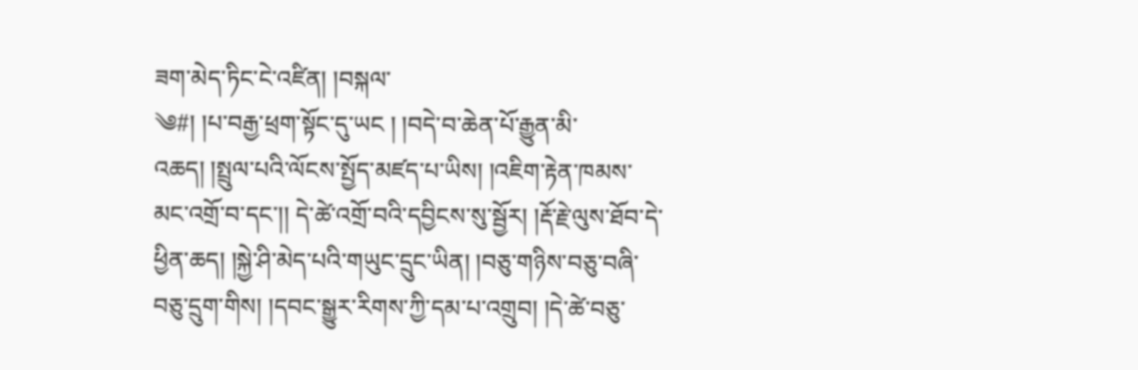ཟག་མེད་ཏིང་ངེ་འཛིན། །བསྐལ་
༄#། །པ་བརྒྱ་ཕྲག་སྟོང་དུ་ཡང ། །བདེ་བ་ཆེན་པོ་རྒྱུན་མི་འཆད། །སྤྲུལ་པའི་ལོངས་སྤྱོད་མཛད་པ་ཡིས། །འཇིག་རྟེན་ཁམས་མང་འགྲོ་བ་དང་།། དེ་ཚེ་འགྲོ་བའི་དབྱིངས་སུ་སྦྱོར། །རྡོ་རྗེ་ལུས་ཐོབ་དེ་ཕྱིན་ཆད། །སྐྱེ་ཤི་མེད་པའི་གཡུང་དྲུང་ཡིན། །བཅུ་གཉིས་བཅུ་བཞི་བཅུ་དྲུག་གིས། །དབང་སྒྱུར་རིགས་ཀྱི་དམ་པ་འགྲུབ། །དེ་ཚེ་བཅུ་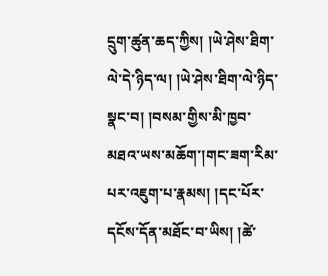དྲུག་ཚུན་ཆད་ཀྱིས། །ཡེ་ཤེས་ཐིག་ལེ་དེ་ཉིད་ལ། །ཡེ་ཤེས་ཐིག་ལེ་ཉིད་སྣང་བ། །བསམ་གྱིས་མི་ཁྱབ་མཐའ་ཡས་མཆོག་།གང་ཟག་རིམ་པར་འཇུག་པ་རྣམས། །དང་པོར་དངོས་དོན་མཐོང་བ་ཡིས། །ཚེ་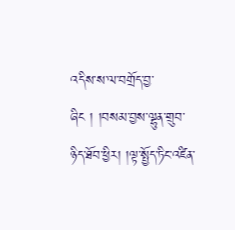འདིས་ས་ལ་བགྲོད་བྱ་ཞིང ། །བསམ་བྱས་ལྷུན་གྲུབ་ཉིད་ཐོབ་ཕྱིར། །ལྟ་སྤྱོད་ཏིང་འཛིན་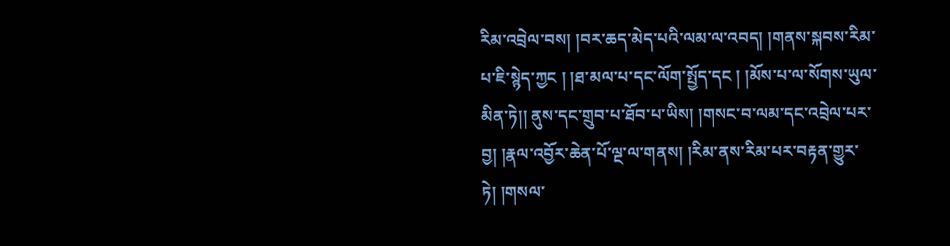རིམ་འབྲེལ་བས། །བར་ཆད་མེད་པའི་ལམ་ལ་འབད། །གནས་སྐབས་རིམ་པ་ཇི་སྙེད་ཀྱང ། །ཐ་མལ་པ་དང་ལོག་སྤྱོད་དང ། །མོས་པ་ལ་སོགས་ཡུལ་མིན་ཏེ།། ནུས་དང་གྲུབ་པ་ཐོབ་པ་ཡིས། །གསང་བ་ལམ་དང་འབྲེལ་པར་བྱ། །རྣལ་འབྱོར་ཆེན་པོ་ལྔ་ལ་གནས། །རིམ་ནས་རིམ་པར་བརྟན་གྱུར་ཏེ། །གསལ་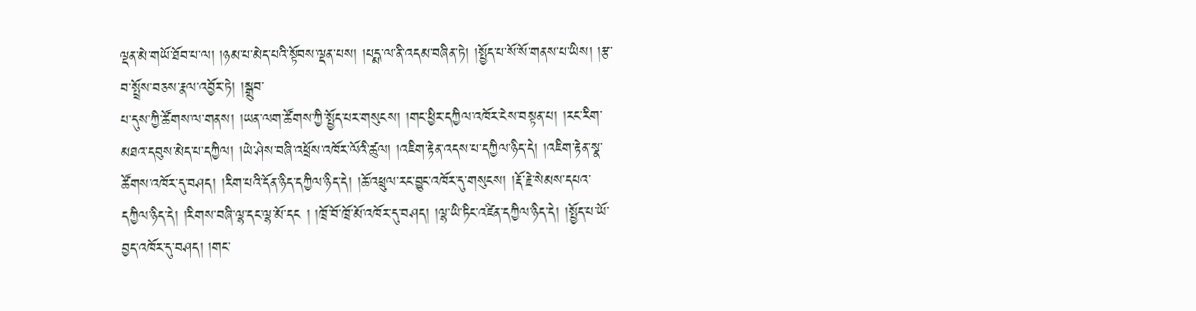ལྡན་མེ་གཡོ་ཐོབ་པ་ལ། །ཉམ་པ་མེད་པའི་སྟོབས་ལྡན་པས། །པདྨ་ལ་ནི་འདམ་བཞིན་ཏེ། །སྤྱོད་པ་སོ་སོ་གནས་པ་ཡིས། །རྩ་བ་སྤྲོས་བཅས་རྣལ་འབྱོར་ཏེ། །སྒྲུབ་
པ་དུས་ཀྱི་ཚོགས་ལ་གནས། །ཡན་ལག་ཚོགས་ཀྱི་སྤྱོད་པར་གསུངས། །གང་ཕྱིར་དཀྱིལ་འཁོར་ངེས་བསྟན་པ། །རང་རིག་མཐའ་དབུས་མེད་པ་དཀྱིལ། །ཡེ་ཤེས་བཞི་འཕྲོས་འཁོར་ལོའི་ཚུལ། །འཇིག་རྟེན་འདས་པ་དཀྱིལ་ཉིད་དེ། །འཇིག་རྟེན་སྣ་ཚོགས་འཁོར་དུ་བཤད། །རིག་པའི་དོན་ཉིད་དཀྱིལ་ཉིད་དེ། །ཆོ་འཕྲུལ་རང་བྱུང་འཁོར་དུ་གསུངས། །རྡོ་རྗེ་སེམས་དཔའ་དཀྱིལ་ཉིད་དེ། །རིགས་བཞི་ལྷ་དང་ལྷ་མོ་དང ། །ཁྲོ་བོ་ཁྲོ་མོ་འཁོར་དུ་བཤད། །ལྷ་ཡི་ཏིང་འཛིན་དཀྱིལ་ཉིད་དེ། །སྤྱོད་པ་ཡོ་བྱད་འཁོར་དུ་བཤད། །གང་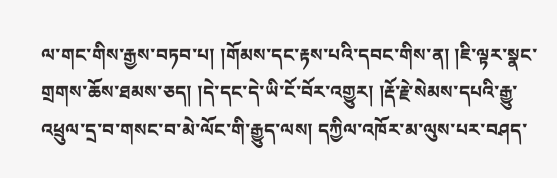ལ་གང་གིས་རྒྱས་བཏབ་པ། །གོམས་དང་རྟས་པའི་དབང་གིས་ན། །ཇི་ལྟར་སྣང་གྲགས་ཆོས་ཐམས་ཅད། །དེ་དང་དེ་ཡི་ངོ་བོར་འགྱུར། །རྡོ་རྗེ་སེམས་དཔའི་རྒྱུ་འཕྲུལ་དྲ་བ་གསང་བ་མེ་ལོང་གི་རྒྱུད་ལས། དཀྱིལ་འཁོར་མ་ལུས་པར་བཤད་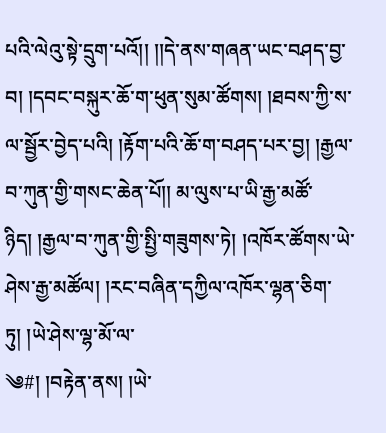པའི་ལེའུ་སྟེ་དྲུག་པའོ།། །།དེ་ནས་གཞན་ཡང་བཤད་བྱ་བ། །དབང་བསྐུར་ཆོ་ག་ཕུན་སུམ་ཚོགས། །ཐབས་ཀྱི་ས་ལ་སྦྱོར་བྱེད་པའི། །རྟོག་པའི་ཆོ་ག་བཤད་པར་བྱ། །རྒྱལ་བ་ཀུན་གྱི་གསང་ཆེན་པོ།། མ་ལུས་པ་ཡི་རྒྱ་མཚོ་ཉིད། །རྒྱལ་བ་ཀུན་གྱི་སྤྱི་གཟུགས་ཏེ། །འཁོར་ཚོགས་ཡེ་ཤེས་རྒྱ་མཚོལ། །རང་བཞིན་དཀྱིལ་འཁོར་ལྷན་ཅིག་ཏུ། །ཡེ་ཤེས་ལྷ་མོ་ལ་
༄#། །བརྟེན་ནས། །ཡེ་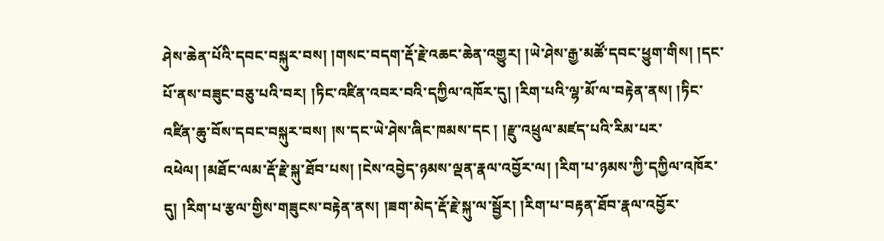ཤེས་ཆེན་པོའི་དབང་བསྐུར་བས། །གསང་བདག་རྡོ་རྗེ་འཆང་ཆེན་འགྱུར། །ཡེ་ཤེས་རྒྱ་མཚོ་དབང་ཕྱུག་གིས། །དང་པོ་ནས་བཟུང་བཅུ་པའི་བར། །ཏིང་འཛིན་འབར་བའི་དཀྱིལ་འཁོར་དུ། །རིག་པའི་ལྷ་མོ་ལ་བརྟེན་ནས། །ཏིང་འཛིན་ཆུ་བོས་དབང་བསྐུར་བས། །ས་དང་ཡེ་ཤེས་ཞིང་ཁམས་དང ། །རྫུ་འཕྲུལ་མཛད་པའི་རིམ་པར་འཕེལ། །མཐོང་ལམ་རྡོ་རྗེ་སྐུ་ཐོབ་པས། །ངེས་འབྱེད་ཉམས་ལྡན་རྣལ་འབྱོར་ལ། །རིག་པ་ཉམས་ཀྱི་དཀྱིལ་འཁོར་དུ། །རིག་པ་རྩལ་གྱིས་གཟུངས་བརྟེན་ནས། །ཟག་མེད་རྡོ་རྗེ་སྐུ་ལ་སྦྱོར། །རིག་པ་བརྟན་ཐོབ་རྣལ་འབྱོར་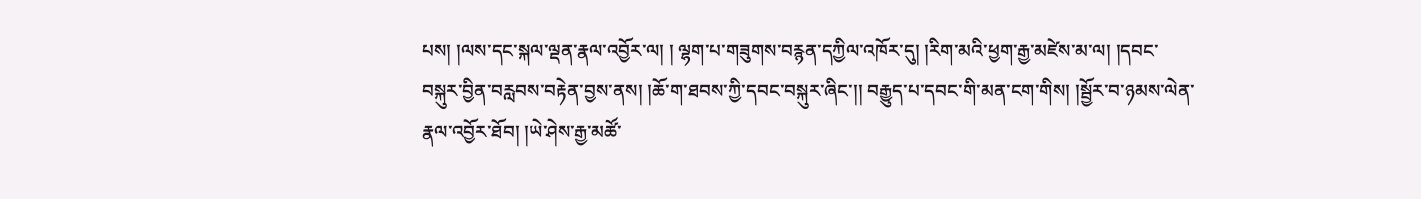པས། །ལས་དང་སྐལ་ལྡན་རྣལ་འབྱོར་ལ། ། ལྷག་པ་གཟུགས་བརྙན་དཀྱིལ་འཁོར་དུ། །རིག་མའི་ཕྱག་རྒྱ་མཛེས་མ་ལ། །དབང་བསྐུར་བྱིན་བརླབས་བརྟེན་བྱས་ནས། །ཆོ་ག་ཐབས་ཀྱི་དབང་བསྐུར་ཞིང་།། བརྒྱུད་པ་དབང་གི་མན་ངག་གིས། །སྦྱོར་བ་ཉམས་ལེན་རྣལ་འབྱོར་ཐོབ། །ཡེ་ཤེས་རྒྱ་མཚོ་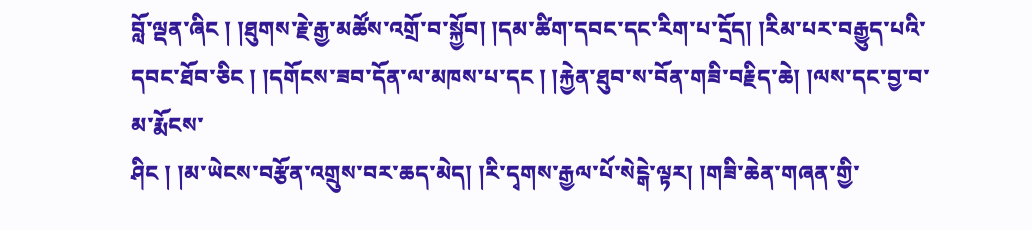བློ་ལྡན་ཞིང ། །ཐུགས་རྗེ་རྒྱ་མཚོས་འགྲོ་བ་སྐྱོབ། །དམ་ཚིག་དབང་དང་རིག་པ་དྲོད། །རིམ་པར་བརྒྱུད་པའི་དབང་ཐོབ་ཅིང ། །དགོངས་ཟབ་དོན་ལ་མཁས་པ་དང ། །རྐྱེན་ཐུབ་ས་བོན་གཟི་བརྗིད་ཆེ། །ལས་དང་བྱ་བ་མ་རྨོངས་
ཤིང ། །མ་ཡེངས་བརྩོན་འགྲུས་བར་ཆད་མེད། །རི་དྭགས་རྒྱལ་པོ་སེངྒེ་ལྟར། །གཟི་ཆེན་གཞན་གྱི་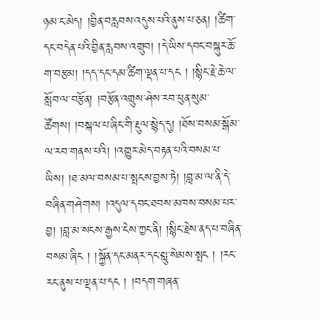ཉམ་ང་མེད། །བྱིན་བརླབས་འདུས་པའི་ནུས་པ་ཅན། །ཚིག་དང་བདེན་པའི་བྱིན་རླབས་འགྲུབ། །དེ་ཡིས་དབང་བསྐུར་ཆོ་ག་བརྩམ། །དད་དང་དམ་ཚིག་ལྡན་པ་དང ། །སྙིང་རྗེ་ཆེ་ལ་སློབ་ལ་བརྩོན། །བརྩོན་འགྲུས་ཤེས་རབ་ཕུན་སུམ་ཚོགས། །བསྐལ་པ་ཞིང་གི་རྡུལ་སྙེད་དུ། །ཐོས་བསམ་སྒོམ་ལ་རབ་གནས་པའི། །འགྱུར་མེད་བརྟན་པའི་བསམ་པ་ཡིས། །ཐ་མལ་བསམ་པ་སྤངས་བྱས་ཏེ། །བླ་མ་ལ་ནི་དེ་བཞིན་གཤེགས། །འདུལ་དབང་ཐབས་མཁས་བསམ་པར་བྱ། །བླ་མ་སངས་རྒྱས་ངེས་ཀྱང་ནི། །སྙིང་རྗེས་ནད་པ་བཞིན་བསམ་ཞིང ། །སྐྱོན་དང་མནར་དང་སླུ་སེམས་སྤང ། །རང་རང་ནུས་པ་ལྡན་པ་དང ། །བདག་གཞན་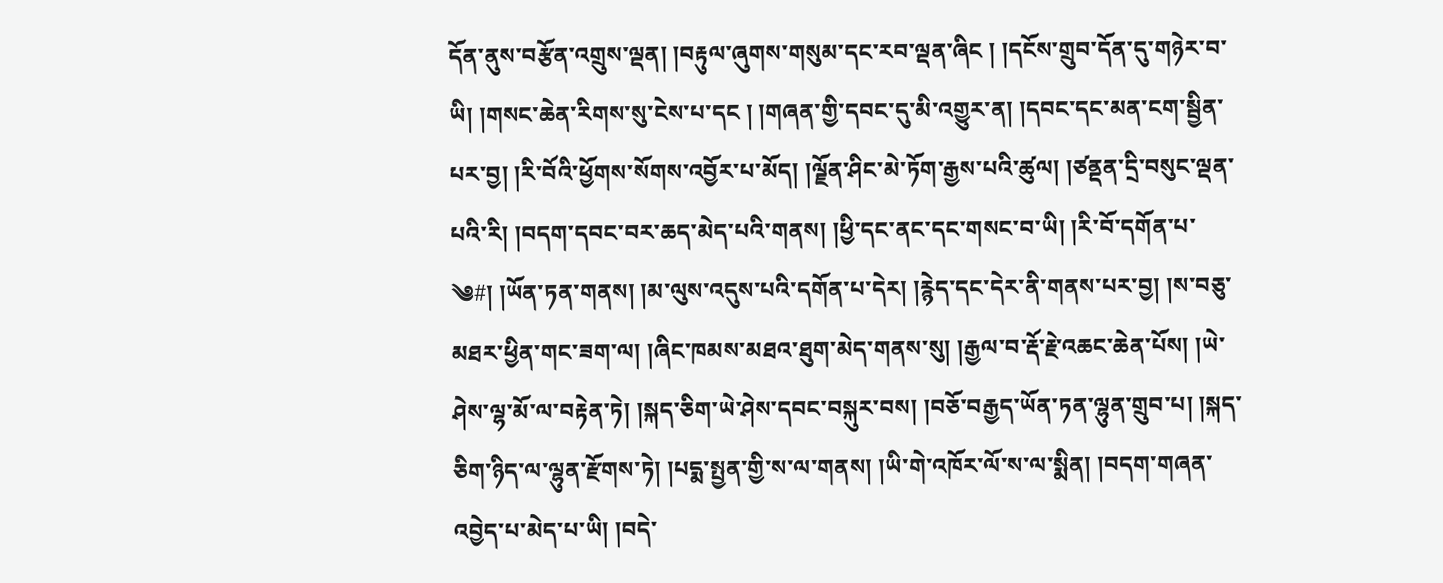དོན་ནུས་བརྩོན་འགྲུས་ལྡན། །བརྟུལ་ཞུགས་གསུམ་དང་རབ་ལྡན་ཞིང ། །དངོས་གྲུབ་དོན་དུ་གཉེར་བ་ཡི། །གསང་ཆེན་རིགས་སུ་ངེས་པ་དང ། །གཞན་གྱི་དབང་དུ་མི་འགྱུར་ན། །དབང་དང་མན་ངག་སྦྱིན་པར་བྱ། །རི་བོའི་ཕྱོགས་སོགས་འབྱོར་པ་མོད། །ལྗོན་ཤིང་མེ་ཏོག་རྒྱས་པའི་ཚུལ། །ཙནྡན་དྲི་བསུང་ལྡན་པའི་རི། །བདག་དབང་བར་ཆད་མེད་པའི་གནས། །ཕྱི་དང་ནང་དང་གསང་བ་ཡི། །རི་བོ་དགོན་པ་
༄#། །ཡོན་ཏན་གནས། །མ་ལུས་འདུས་པའི་དགོན་པ་དེར། །རྙེད་དང་དེར་ནི་གནས་པར་བྱ། །ས་བཅུ་མཐར་ཕྱིན་གང་ཟག་ལ། །ཞིང་ཁམས་མཐའ་ཐུག་མེད་གནས་སུ། །རྒྱལ་བ་རྡོ་རྗེ་འཆང་ཆེན་པོས། །ཡེ་ཤེས་ལྷ་མོ་ལ་བརྟེན་ཏེ། །སྐད་ཅིག་ཡེ་ཤེས་དབང་བསྐུར་བས། །བཅོ་བརྒྱད་ཡོན་ཏན་ལྷུན་གྲུབ་པ། །སྐད་ཅིག་ཉིད་ལ་ལྷུན་རྫོགས་ཏེ། །པདྨ་སྤྱན་གྱི་ས་ལ་གནས། །ཡི་གེ་འཁོར་ལོ་ས་ལ་སྨིན། །བདག་གཞན་འབྱེད་པ་མེད་པ་ཡི། །བདེ་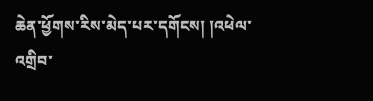ཆེན་ཕྱོགས་རིས་མེད་པར་དགོངས། །འཕེལ་འགྲིབ་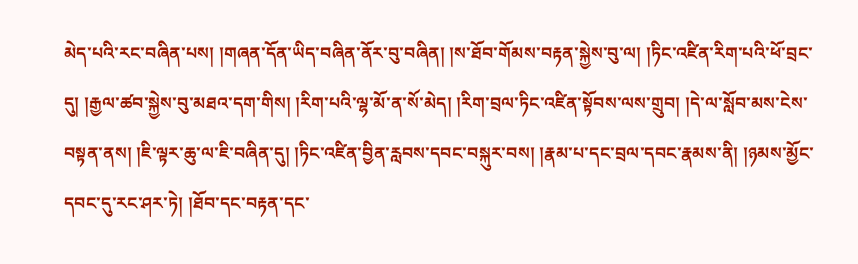མེད་པའི་རང་བཞིན་པས། །གཞན་དོན་ཡིད་བཞིན་ནོར་བུ་བཞིན། །ས་ཐོབ་གོམས་བརྟན་སྐྱེས་བུ་ལ། །ཏིང་འཛིན་རིག་པའི་ཕོ་བྲང་དུ། །རྒྱལ་ཚབ་སྐྱེས་བུ་མཐའ་དག་གིས། །རིག་པའི་ལྷ་མོ་ན་སོ་མེད། །རིག་བྲལ་ཏིང་འཛིན་སྟོབས་ལས་གྲུབ། །དེ་ལ་སློབ་མས་ངེས་བསྟན་ནས། །ཇི་ལྟར་ཆུ་ལ་ཇི་བཞིན་དུ། །ཏིང་འཛིན་བྱིན་རླབས་དབང་བསྐུར་བས། །རྣམ་པ་དང་བྲལ་དབང་རྣམས་ནི། །ཉམས་མྱོང་དབང་དུ་རང་ཤར་ཏེ། །ཐོབ་དང་བརྟན་དང་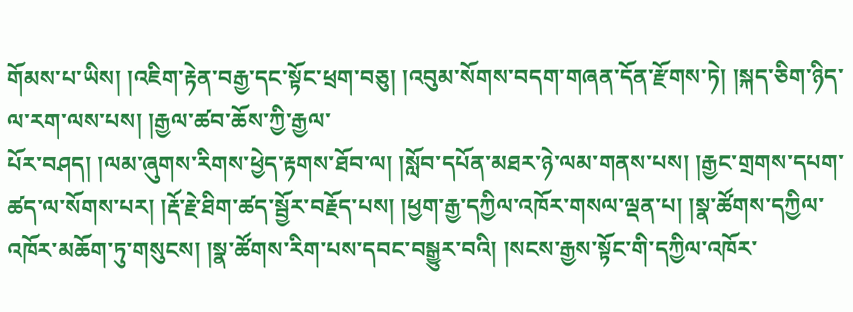གོམས་པ་ཡིས། །འཇིག་རྟེན་བརྒྱ་དང་སྟོང་ཕྲག་བཅུ། །འབུམ་སོགས་བདག་གཞན་དོན་རྫོགས་ཏེ། །སྐད་ཅིག་ཉིད་ལ་རག་ལས་པས། །རྒྱལ་ཚབ་ཆོས་ཀྱི་རྒྱལ་
པོར་བཤད། །ལམ་ཞུགས་རིགས་ཕྱེད་རྟགས་ཐོབ་ལ། །སློབ་དཔོན་མཐར་ཉེ་ལམ་གནས་པས། །རྒྱང་གྲགས་དཔག་ཚད་ལ་སོགས་པར། །རྡོ་རྗེ་ཐིག་ཚད་སྦྱོར་བརྗོད་པས། །ཕྱག་རྒྱ་དཀྱིལ་འཁོར་གསལ་ལྡན་པ། །སྣ་ཚོགས་དཀྱིལ་འཁོར་མཆོག་ཏུ་གསུངས། །སྣ་ཚོགས་རིག་པས་དབང་བསྒྱུར་བའི། །སངས་རྒྱས་སྟོང་གི་དཀྱིལ་འཁོར་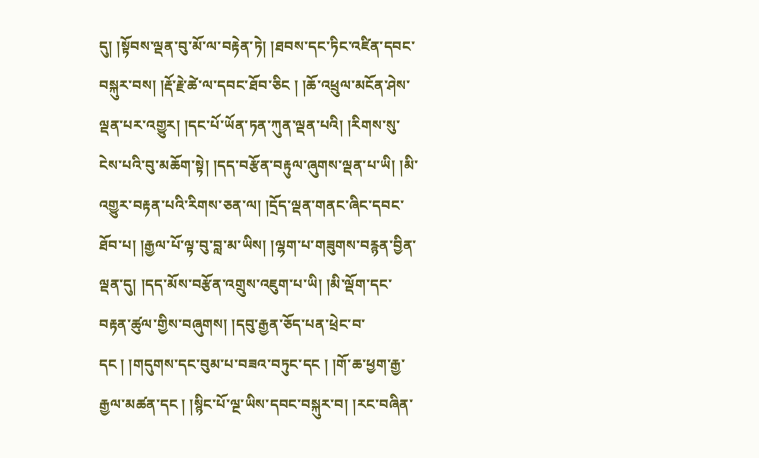དུ། །སྟོབས་ལྡན་བུ་མོ་ལ་བརྟེན་ཏེ། །ཐབས་དང་ཏིང་འཛིན་དབང་བསྐུར་བས། །རྡོ་རྗེ་ཚེ་ལ་དབང་ཐོབ་ཅིང ། །ཆོ་འཕྲུལ་མངོན་ཤེས་ལྡན་པར་འགྱུར། །དང་པོ་ཡོན་ཏན་ཀུན་ལྡན་པའི། །རིགས་སུ་ངེས་པའི་བུ་མཆོག་སྟེ། །དད་བརྩོན་བརྟུལ་ཞུགས་ལྡན་པ་ཡི། །མི་འགྱུར་བརྟན་པའི་རིགས་ཅན་ལ། །དྲོད་ལྡན་གནང་ཞིང་དབང་ཐོབ་པ། །རྒྱལ་པོ་ལྟ་བུ་བླ་མ་ཡིས། །ལྷག་པ་གཟུགས་བརྙན་བྱིན་ལྡན་དུ། །དད་མོས་བརྩོན་འགྲུས་འཇུག་པ་ཡི། །མི་ལྡོག་དང་བརྟན་ཚུལ་གྱིས་བཞུགས། །དབུ་རྒྱན་ཅོད་པན་ཕྲེང་བ་དང ། །གདུགས་དང་བུམ་པ་བཟའ་བཏུང་དང ། །གོ་ཆ་ཕྱག་རྒྱ་རྒྱལ་མཚན་དང ། །སྙིང་པོ་ལྔ་ཡིས་དབང་བསྐུར་བ། །རང་བཞིན་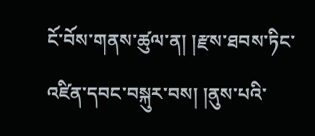ངོ་བོས་གནས་ཚུལ་ན། །རྫས་ཐབས་ཏིང་འཛིན་དབང་བསྐུར་བས། །ནུས་པའི་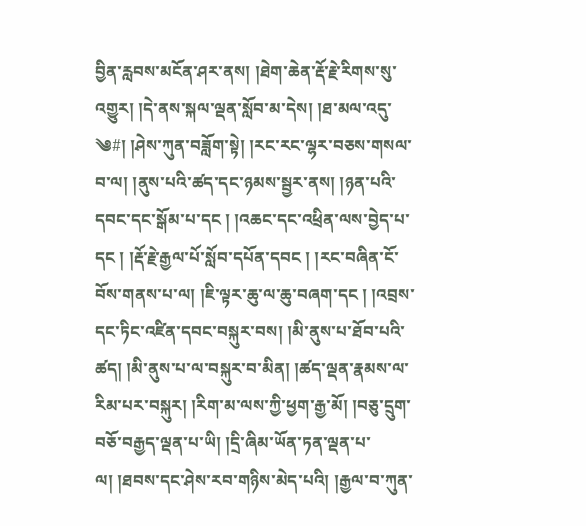བྱིན་རླབས་མངོན་ཤར་ནས། །ཐེག་ཆེན་རྡོ་རྗེ་རིགས་སུ་འགྱུར། །དེ་ནས་སྐལ་ལྡན་སློབ་མ་དེས། །ཐ་མལ་འདུ་
༄#། །ཤེས་ཀུན་བཟློག་སྟེ། །རང་རང་ལྷར་བཅས་གསལ་བ་ལ། །ནུས་པའི་ཚད་དང་ཉམས་སྦྱར་ནས། །ཉན་པའི་དབང་དང་སྒོམ་པ་དང ། །འཆང་དང་འཕྲིན་ལས་བྱེད་པ་དང ། །རྡོ་རྗེ་རྒྱལ་པོ་སློབ་དཔོན་དབང ། །རང་བཞིན་ངོ་བོས་གནས་པ་ལ། །ཇི་ལྟར་ཆུ་ལ་ཆུ་བཞག་དང ། །འབྲས་དང་ཏིང་འཛིན་དབང་བསྐུར་བས། །མི་ནུས་པ་ཐོབ་པའི་ཚད། །མི་ནུས་པ་ལ་བསྐུར་བ་མིན། །ཚད་ལྡན་རྣམས་ལ་རིམ་པར་བསྐུར། །རིག་མ་ལས་ཀྱི་ཕྱག་རྒྱ་མོ། །བཅུ་དྲུག་བཅོ་བརྒྱད་ལྡན་པ་ཡི། །དྲི་ཞིམ་ཡོན་ཏན་ལྡན་པ་ལ། །ཐབས་དང་ཤེས་རབ་གཉིས་མེད་པའི། །རྒྱལ་བ་ཀུན་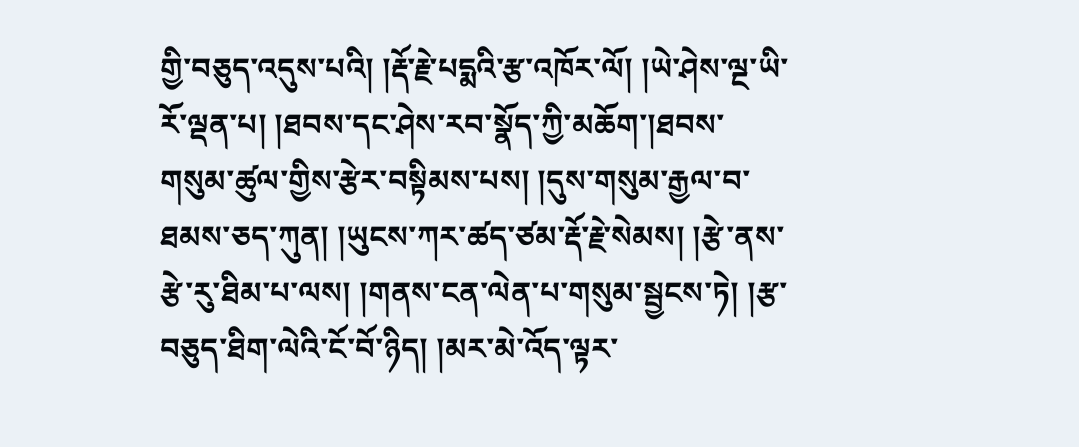གྱི་བཅུད་འདུས་པའི། །རྡོ་རྗེ་པདྨའི་རྩ་འཁོར་ལོ། །ཡེ་ཤེས་ལྔ་ཡི་རོ་ལྡན་པ། །ཐབས་དང་ཤེས་རབ་སྣོད་ཀྱི་མཆོག་།ཐབས་གསུམ་ཚུལ་གྱིས་རྩེར་བསྟིམས་པས། །དུས་གསུམ་རྒྱལ་བ་ཐམས་ཅད་ཀུན། །ཡུངས་ཀར་ཚད་ཙམ་རྡོ་རྗེ་སེམས། །རྩེ་ནས་རྩེ་རུ་ཐིམ་པ་ལས། །གནས་ངན་ལེན་པ་གསུམ་སྦྱངས་ཏེ། །རྩ་བཅུད་ཐིག་ལེའི་ངོ་བོ་ཉིད། །མར་མེ་འོད་ལྟར་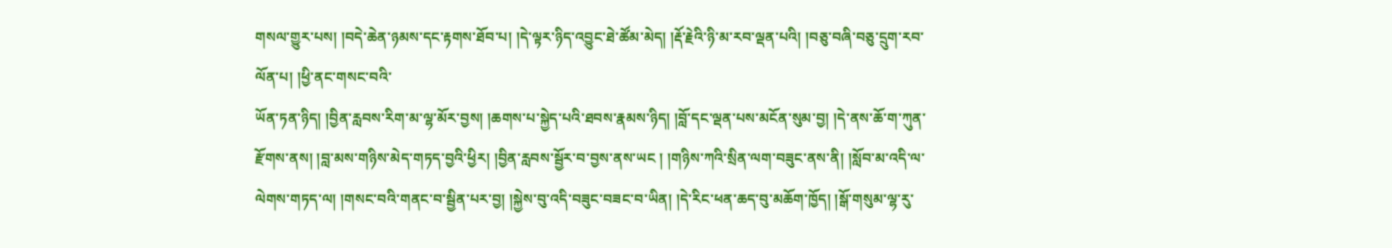གསལ་གྱུར་པས། །བདེ་ཆེན་ཉམས་དང་རྟགས་ཐོབ་པ། །དེ་ལྟར་ཉིད་འབྱུང་ཐེ་ཚོམ་མེད། །རྡོ་རྗེའི་ཉི་མ་རབ་ལྡན་པའི། །བཅུ་བཞི་བཅུ་དྲུག་རབ་ལོན་པ། །ཕྱི་ནང་གསང་བའི་
ཡོན་ཏན་ཉིད། །བྱིན་རླབས་རིག་མ་ལྷ་མོར་བྱས། །ཆགས་པ་སྐྱེད་པའི་ཐབས་རྣམས་ཉིད། །བློ་དང་ལྡན་པས་མངོན་སུམ་བྱ། །དེ་ནས་ཆོ་ག་ཀུན་རྫོགས་ནས། །བླ་མས་གཉིས་མེད་གཏད་བྱའི་ཕྱིར། །བྱིན་རླབས་སྦྱོར་བ་བྱས་ནས་ཡང ། །གཉིས་ཀའི་སྲིན་ལག་བཟུང་ནས་ནི། །སློབ་མ་འདི་ལ་ལེགས་གཏད་ལ། །གསང་བའི་གནང་བ་སྦྱིན་པར་བྱ། །སྐྱེས་བུ་འདི་བཟུང་བཟང་བ་ཡིན། །དེ་རིང་ཕན་ཆད་བུ་མཆོག་ཁྱོད། །སྒོ་གསུམ་ལྷ་རུ་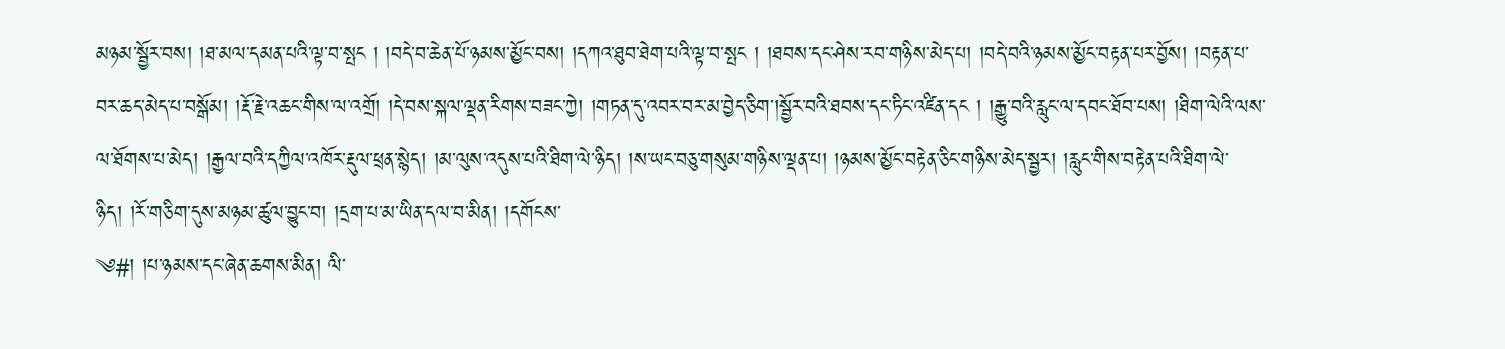མཉམ་སྦྱོར་བས། །ཐ་མལ་དམན་པའི་ལྟ་བ་སྤང ། །བདེ་བ་ཆེན་པོ་ཉམས་མྱོང་བས། །དཀའ་ཐུབ་ཐེག་པའི་ལྟ་བ་སྤང ། །ཐབས་དང་ཤེས་རབ་གཉིས་མེད་པ། །བདེ་བའི་ཉམས་མྱོང་བརྟན་པར་བྱོས། །བརྟན་པ་བར་ཆད་མེད་པ་བསྒོམ། །རྡོ་རྗེ་འཆང་གིས་ལ་འགྲོ། །དེ་བས་སྐལ་ལྡན་རིགས་བཟང་ཀྱེ། །གཏན་དུ་འབར་བར་མ་བྱེད་ཅིག་།སྦྱོར་བའི་ཐབས་དང་ཏིང་འཛིན་དང ། །རྒྱུ་བའི་རླུང་ལ་དབང་ཐོབ་པས། །ཐིག་ལེའི་ལས་ལ་ཐོགས་པ་མེད། །རྒྱལ་བའི་དཀྱིལ་འཁོར་རྡུལ་ཕྲན་སྙེད། །མ་ལུས་འདུས་པའི་ཐིག་ལེ་ཉིད། །ས་ཡང་བཅུ་གསུམ་གཉིས་ལྡན་པ། །ཉམས་མྱོང་བརྟེན་ཅིང་གཉིས་མེད་སྦྱར། །རླུང་གིས་བརྟེན་པའི་ཐིག་ལེ་ཉིད། །རོ་གཅིག་དུས་མཉམ་ཚུལ་བྱུང་བ། །དྲག་པ་མ་ཡིན་དལ་བ་མིན། །དགོངས་
༄#། །པ་ཉམས་དང་ཞེན་ཆགས་མིན། ལི་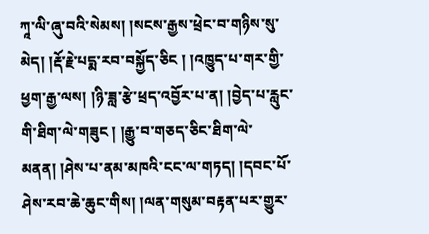ཀཱ་ལི་ཞུ་བའི་སེམས། །སངས་རྒྱས་ཕྲེང་བ་གཉིས་སུ་མེད། །རྡོ་རྗེ་པདྨ་རབ་བསྐྱོད་ཅིང ། །འཁྱུད་པ་གར་གྱི་ཕྱག་རྒྱ་ལས། །ཉི་ཟླ་རྩེ་ཕྲད་འབྱོར་པ་ན། །བྱེད་པ་རླུང་གི་ཐིག་ལེ་གཟུང ། །རྒྱུ་བ་གཅད་ཅིང་ཐིག་ལེ་མནན། །ཤེས་པ་ནམ་མཁའི་ངང་ལ་གཏད། །དབང་པོ་ཤེས་རབ་ཆེ་ཆུང་གིས། །ལན་གསུམ་བརྟན་པར་གྱུར་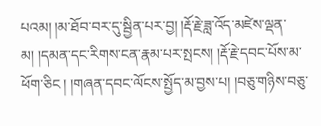པའམ། །མ་ཐོབ་བར་དུ་སྦྱིན་པར་བྱ། །རྡོ་རྗེ་ཟླ་འོད་མཛེས་ལྡན་མ། །དམན་དང་རིགས་ངན་རྣམ་པར་སྤངས། །རྡོ་རྗེ་དབང་པོས་མ་ཕོག་ཅིང ། །གཞན་དབང་ལོངས་སྤྱོད་མ་བྱས་པ། །བཅུ་གཉིས་བཅུ་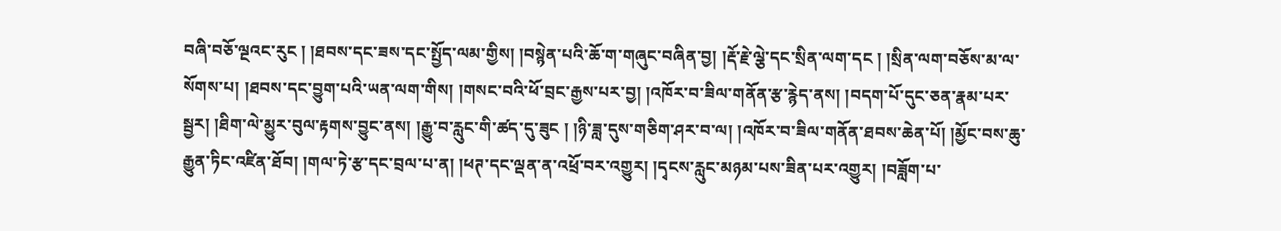བཞི་བཅོ་ལྔའང་རུང ། །ཐབས་དང་ཟས་དང་སྤྱོད་ལམ་གྱིས། །བསྙེན་པའི་ཆོ་ག་གཞུང་བཞིན་བྱ། །རྡོ་རྗེ་ལྕེ་དང་སྲིན་ལག་དང ། །སྲིན་ལག་བཅོས་མ་ལ་སོགས་པ། །ཐབས་དང་བྱུག་པའི་ཡན་ལག་གིས། །གསང་བའི་ཕོ་བྲང་རྒྱས་པར་བྱ། །འཁོར་བ་ཟིལ་གནོན་རྩ་རྙེད་ནས། །བདག་པོ་དུང་ཅན་རྣམ་པར་སྦྱར། །ཐིག་ལེ་མྱུར་བུལ་རྟགས་བྱུང་ནས། །རྒྱུ་བ་རླུང་གི་ཚད་དུ་ཟུང ། །ཉི་ཟླ་དུས་གཅིག་ཤར་བ་ལ། །འཁོར་བ་ཟིལ་གནོན་ཐབས་ཆེན་པོ། །མྱོང་བས་ཆུ་རྒྱུན་ཏིང་འཛིན་ཐོབ། །གལ་ཏེ་རྩ་དང་བྲལ་པ་ན། །ཕཊ་དང་ལྡན་ན་འཕྲོ་བར་འགྱུར། །དྭངས་རླུང་མཉམ་པས་ཟིན་པར་འགྱུར། །བཟློག་པ་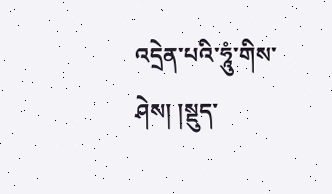འདྲེན་པའི་ཧཱུཾ་གིས་ཤེས། །སྡུད་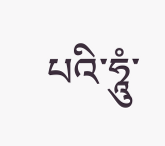པའི་ཧཱུཾ་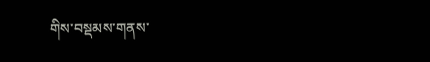གིས་བསྡམས་གནས་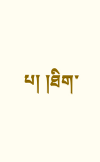པ། །ཐིག་